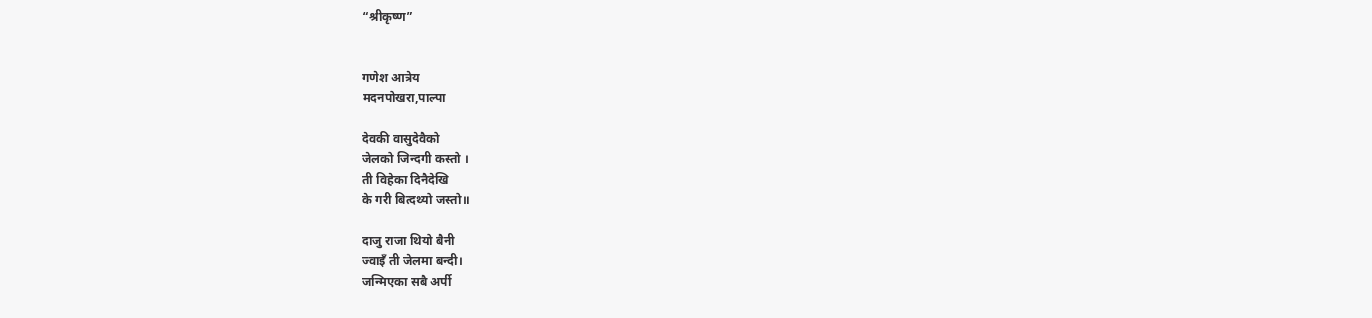“श्रीकृष्ण”


गणेश आत्रेय
मदनपोखरा,पाल्पा

देवकी वासुदेवैको
जेलको जिन्दगी कस्तो ।
ती विहेका दिनैदेखि
के गरी बित्दथ्यो जस्तो॥

दाजु राजा थियो बैनी
ज्वाइँ ती जेलमा बन्दी।
जन्मिएका सबै अर्पी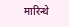मारिन्थे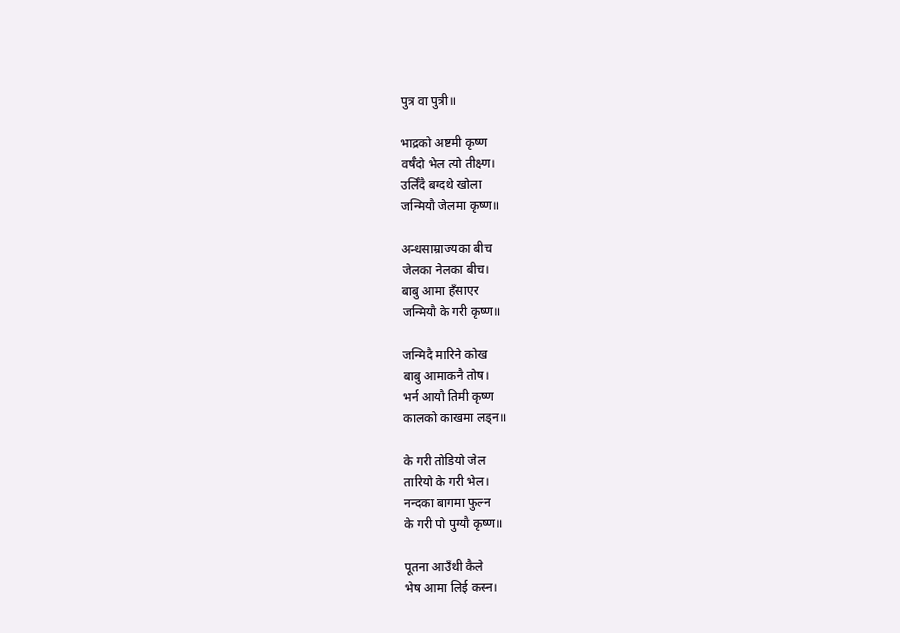पुत्र वा पुत्री॥

भाद्रको अष्टमी कृष्ण
वर्षँदो भेल त्यो तीक्ष्ण।
उर्लिँदै बग्दथे खोला
जन्मियौ जेलमा कृष्ण॥

अन्धसाम्राज्यका बीच
जेलका नेलका बीच।
बाबु आमा हँसाएर
जन्मियौ के गरी कृष्ण॥

जन्मिदै मारिने कोख
बाबु आमाकनै तोष।
भर्न आयौ तिमी कृष्ण
कालको काखमा लड्न॥

के गरी तोडियो जेल
तारियो के गरी भेल।
नन्दका बागमा फुल्न
के गरी पो पुग्यौ कृष्ण॥

पूतना आउँथी कैले
भेष आमा लिई कस्न।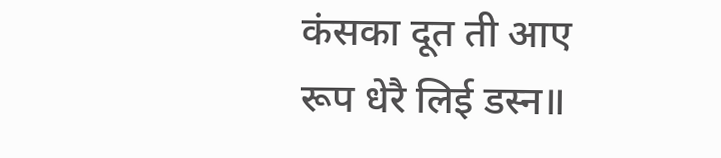कंसका दूत ती आए
रूप धेरै लिई डस्न॥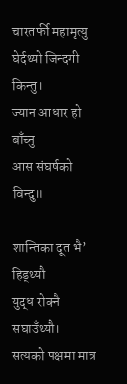चारतर्फी महामृत्यु
घेर्दथ्यो जिन्दगी किन्तु।
ज्यान आधार हो बाँच्नु
आस संघर्षको विन्दु॥

शान्तिका दूत भै’ हिड्थ्यौ
युद्ध रोक्नै सघाउँथ्यौ।
सत्यको पक्षमा मात्र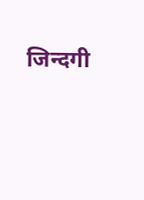जिन्दगी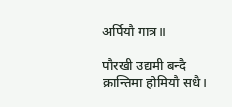अर्पियौ गात्र॥

पौरखी उद्यमी बन्दै
क्रान्तिमा होमियौ सधै।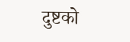दुष्टको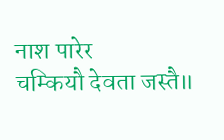नाश पारेर
चम्कियौ देवता जस्तै॥